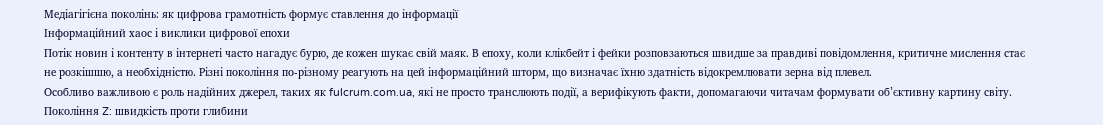Медіагігієна поколінь: як цифрова грамотність формує ставлення до інформації
Інформаційний хаос і виклики цифрової епохи
Потік новин і контенту в інтернеті часто нагадує бурю, де кожен шукає свій маяк. В епоху, коли клікбейт і фейки розповзаються швидше за правдиві повідомлення, критичне мислення стає не розкішшю, а необхідністю. Різні покоління по-різному реагують на цей інформаційний шторм, що визначає їхню здатність відокремлювати зерна від плевел.
Особливо важливою є роль надійних джерел, таких як fulcrum.com.ua, які не просто транслюють події, а верифікують факти, допомагаючи читачам формувати об’єктивну картину світу.
Покоління Z: швидкість проти глибини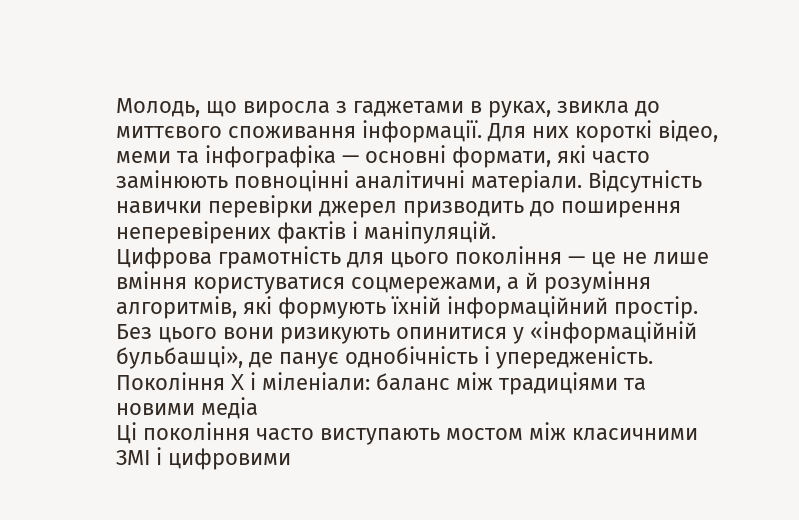Молодь, що виросла з гаджетами в руках, звикла до миттєвого споживання інформації. Для них короткі відео, меми та інфографіка — основні формати, які часто замінюють повноцінні аналітичні матеріали. Відсутність навички перевірки джерел призводить до поширення неперевірених фактів і маніпуляцій.
Цифрова грамотність для цього покоління — це не лише вміння користуватися соцмережами, а й розуміння алгоритмів, які формують їхній інформаційний простір. Без цього вони ризикують опинитися у «інформаційній бульбашці», де панує однобічність і упередженість.
Покоління X і міленіали: баланс між традиціями та новими медіа
Ці покоління часто виступають мостом між класичними ЗМІ і цифровими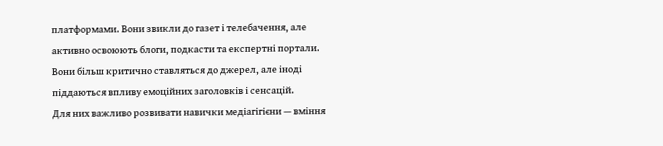платформами. Вони звикли до газет і телебачення, але активно освоюють блоги, подкасти та експертні портали. Вони більш критично ставляться до джерел, але іноді піддаються впливу емоційних заголовків і сенсацій.
Для них важливо розвивати навички медіагігієни — вміння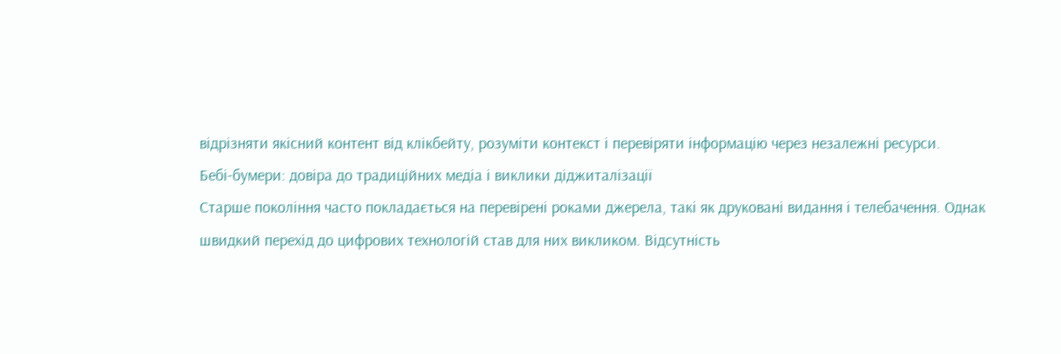відрізняти якісний контент від клікбейту, розуміти контекст і перевіряти інформацію через незалежні ресурси.
Бебі-бумери: довіра до традиційних медіа і виклики діджиталізації
Старше покоління часто покладається на перевірені роками джерела, такі як друковані видання і телебачення. Однак швидкий перехід до цифрових технологій став для них викликом. Відсутність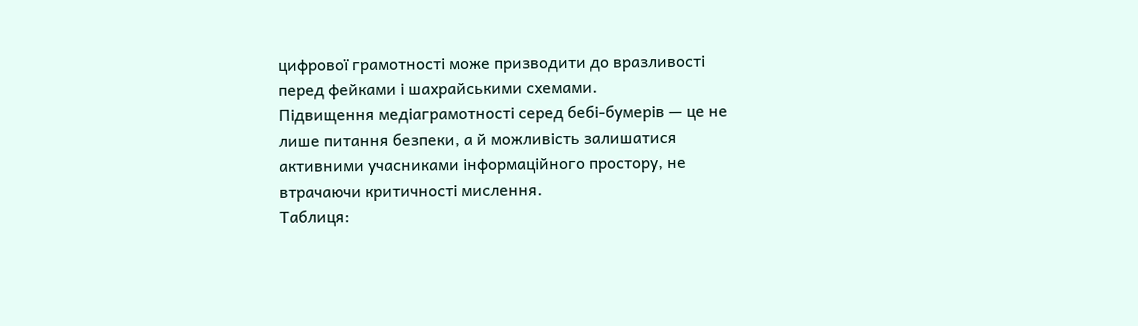цифрової грамотності може призводити до вразливості перед фейками і шахрайськими схемами.
Підвищення медіаграмотності серед бебі-бумерів — це не лише питання безпеки, а й можливість залишатися активними учасниками інформаційного простору, не втрачаючи критичності мислення.
Таблиця: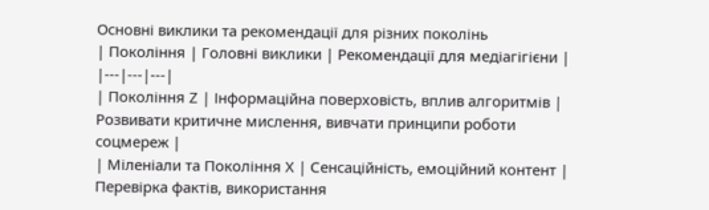Основні виклики та рекомендації для різних поколінь
| Покоління | Головні виклики | Рекомендації для медіагігієни |
|---|---|---|
| Покоління Z | Інформаційна поверховість, вплив алгоритмів | Розвивати критичне мислення, вивчати принципи роботи соцмереж |
| Міленіали та Покоління X | Сенсаційність, емоційний контент | Перевірка фактів, використання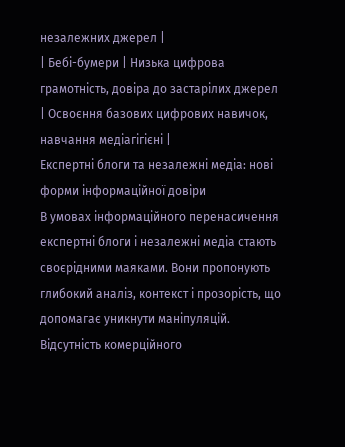незалежних джерел |
| Бебі-бумери | Низька цифрова грамотність, довіра до застарілих джерел | Освоєння базових цифрових навичок, навчання медіагігієні |
Експертні блоги та незалежні медіа: нові форми інформаційної довіри
В умовах інформаційного перенасичення експертні блоги і незалежні медіа стають своєрідними маяками. Вони пропонують глибокий аналіз, контекст і прозорість, що допомагає уникнути маніпуляцій. Відсутність комерційного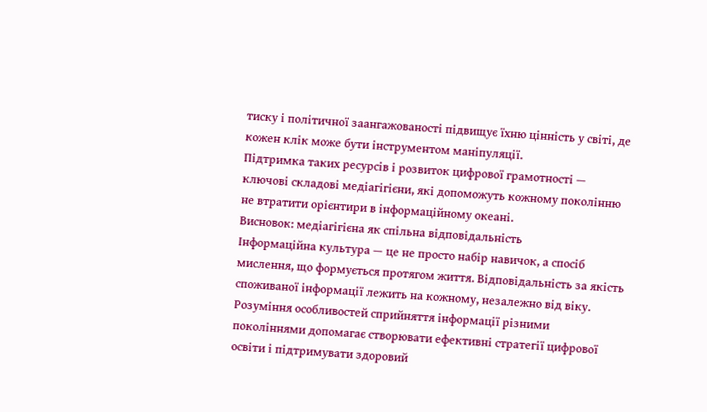тиску і політичної заангажованості підвищує їхню цінність у світі, де кожен клік може бути інструментом маніпуляції.
Підтримка таких ресурсів і розвиток цифрової грамотності — ключові складові медіагігієни, які допоможуть кожному поколінню не втратити орієнтири в інформаційному океані.
Висновок: медіагігієна як спільна відповідальність
Інформаційна культура — це не просто набір навичок, а спосіб мислення, що формується протягом життя. Відповідальність за якість споживаної інформації лежить на кожному, незалежно від віку. Розуміння особливостей сприйняття інформації різними поколіннями допомагає створювати ефективні стратегії цифрової освіти і підтримувати здоровий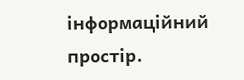інформаційний простір.